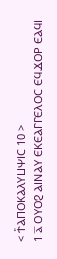< Ϯ⳰ⲀⲠⲞⲔⲀⲖⲨⳘⲮⲒⲤ 10 >
1 ⲁ̅ ⲞⲨⲞϨ ⲀⲒⲚⲀⲨ ⲈⲔⲈⲀⲄⲄⲈⲖⲞⲤ ⲈϤϪⲞⲢ ⲈⲀϤⲒ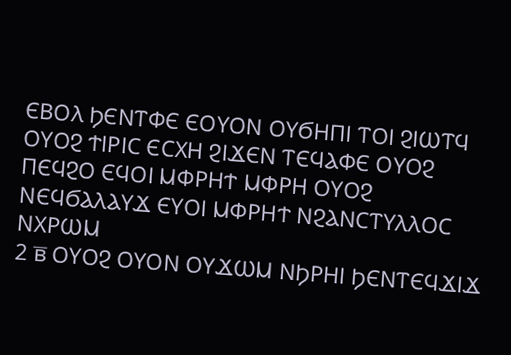ⲈⲂⲞⲖ ϦⲈⲚⲦⲪⲈ ⲈⲞⲨⲞⲚ ⲞⲨϬⲎⲠⲒ ⲦⲞⲒ ϨⲒⲰⲦϤ ⲞⲨⲞϨ ϮⲒⲢⲒⲤ ⲈⲤⲬⲎ ϨⲒϪⲈⲚ ⲦⲈϤⲀⲪⲈ ⲞⲨⲞϨ ⲠⲈϤϨⲞ ⲈϤⲞⲒ ⲘⲪⲢⲎϮ ⲘⲪⲢⲎ ⲞⲨⲞϨ ⲚⲈϤϬⲀⲖⲀⲨϪ ⲈⲨⲞⲒ ⲘⲪⲢⲎϮ ⲚϨⲀⲚⲤⲦⲨⲖⲖⲞⲤ ⲚⲬⲢⲰⲘ
2 ⲃ̅ ⲞⲨⲞϨ ⲞⲨⲞⲚ ⲞⲨϪⲰⲘ ⲚϦⲢⲎⲒ ϦⲈⲚⲦⲈϤϪⲒϪ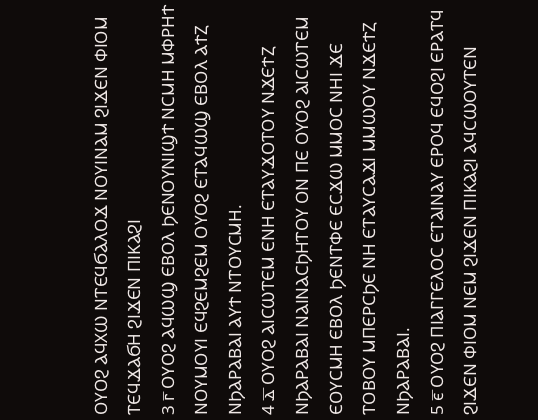ⲞⲨⲞϨ ⲀϤⲬⲰ ⲚⲦⲈϤϬⲀⲖⲞϪ ⲚⲞⲨⲒⲚⲀⲘ ϨⲒϪⲈⲚ ⲪⲒⲞⲘ ⲦⲈϤϪⲀϬⲎ ϨⲒϪⲈⲚ ⲠⲒⲔⲀϨⲒ
3 ⲅ̅ ⲞⲨⲞϨ ⲀϤⲰϢ ⲈⲂⲞⲖ ϦⲈⲚⲞⲨⲚⲒϢϮ ⲚⲤⲘⲎ ⲘⲪⲢⲎϮ ⲚⲞⲨⲘⲞⲨⲒ ⲈϤϨⲈⲘϨⲈⲘ ⲞⲨⲞϨ ⲈⲦⲀϤⲰϢ ⲈⲂⲞⲖ ⲀϮⲌ ⲚϦⲀⲢⲀⲂⲀⲒ ⲀⲨϮ ⲚⲦⲞⲨⲤⲘⲎ.
4 ⲇ̅ ⲞⲨⲞϨ ⲀⲒⲤⲰⲦⲈⲘ ⲈⲚⲎ ⲈⲦⲀⲨϪⲞⲦⲞⲨ ⲚϪⲈϮⲌ ⲚϦⲀⲢⲀⲂⲀⲒ ⲚⲀⲒⲚⲀⲤϦⲎⲦⲞⲨ ⲞⲚ ⲠⲈ ⲞⲨⲞϨ ⲀⲒⲤⲰⲦⲈⲘ ⲈⲞⲨⲤⲘⲎ ⲈⲂⲞⲖ ϦⲈⲚⲦⲪⲈ ⲈⲤϪⲰ ⲘⲘⲞⲤ ⲚⲎⲒ ϪⲈ ⲦⲞⲂⲞⲨ ⲘⲠⲈⲢⲤϦⲈ ⲚⲎ ⲈⲦⲀⲨⲤⲀϪⲒ ⲘⲘⲰⲞⲨ ⲚϪⲈϮⲌ ⲚϦⲀⲢⲀⲂⲀⲒ.
5 ⲉ̅ ⲞⲨⲞϨ ⲠⲒⲀⲄⲄⲈⲖⲞⲤ ⲈⲦⲀⲒⲚⲀⲨ ⲈⲢⲞϤ ⲈϤⲞϨⲒ ⲈⲢⲀⲦϤ ϨⲒϪⲈⲚ ⲪⲒⲞⲘ ⲚⲈⲘ ϨⲒϪⲈⲚ ⲠⲒⲔⲀϨⲒ ⲀϤⲤⲰⲞⲨⲦⲈⲚ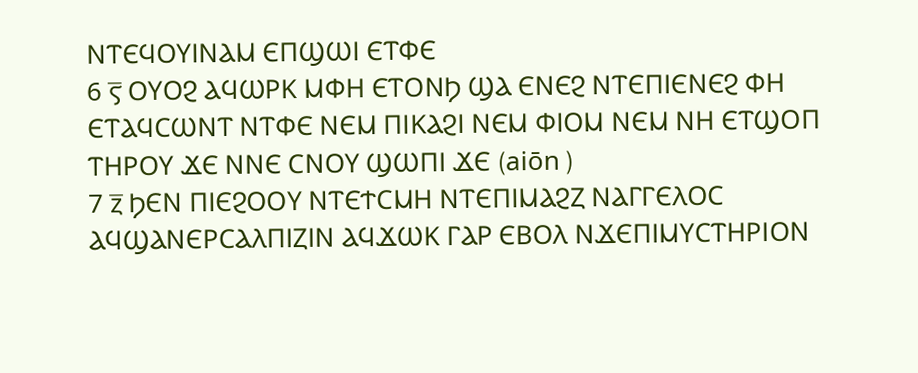ⲚⲦⲈϤⲞⲨⲒⲚⲀⲘ ⲈⲠϢⲰⲒ ⲈⲦⲪⲈ
6 ⲋ̅ ⲞⲨⲞϨ ⲀϤⲰⲢⲔ ⲘⲪⲎ ⲈⲦⲞⲚϦ ϢⲀ ⲈⲚⲈϨ ⲚⲦⲈⲠⲒⲈⲚⲈϨ ⲪⲎ ⲈⲦⲀϤⲤⲰⲚⲦ ⲚⲦⲪⲈ ⲚⲈⲘ ⲠⲒⲔⲀϨⲒ ⲚⲈⲘ ⲪⲒⲞⲘ ⲚⲈⲘ ⲚⲎ ⲈⲦϢⲞⲠ ⲦⲎⲢⲞⲨ ϪⲈ ⲚⲚⲈ ⲤⲚⲞⲨ ϢⲰⲠⲒ ϪⲈ (aiōn )
7 ⲍ̅ ϦⲈⲚ ⲠⲒⲈϨⲞⲞⲨ ⲚⲦⲈϮⲤⲘⲎ ⲚⲦⲈⲠⲒⲘⲀϨⲌ ⲚⲀⲄⲄⲈⲖⲞⲤ ⲀϤϢⲀⲚⲈⲢⲤⲀⲖⲠⲒⲌⲒⲚ ⲀϤϪⲰⲔ ⲄⲀⲢ ⲈⲂⲞⲖ ⲚϪⲈⲠⲒⲘⲨⲤⲦⲎⲢⲒⲞⲚ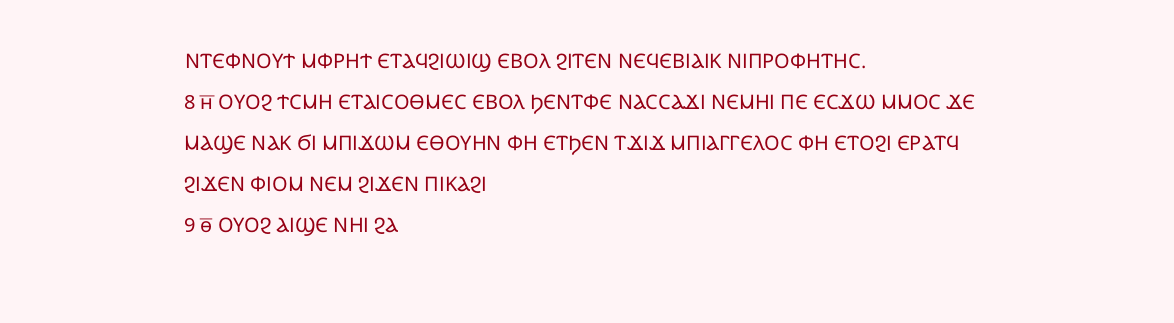ⲚⲦⲈⲪⲚⲞⲨϮ ⲘⲪⲢⲎϮ ⲈⲦⲀϤϨⲒⲰⲒϢ ⲈⲂⲞⲖ ϨⲒⲦⲈⲚ ⲚⲈϤⲈⲂⲒⲀⲒⲔ ⲚⲒⲠⲢⲞⲪⲎⲦⲎⲤ.
8 ⲏ̅ ⲞⲨⲞϨ ϮⲤⲘⲎ ⲈⲦⲀⲒⲤⲞⲐⲘⲈⲤ ⲈⲂⲞⲖ ϦⲈⲚⲦⲪⲈ ⲚⲀⲤⲤⲀϪⲒ ⲚⲈⲘⲎⲒ ⲠⲈ ⲈⲤϪⲰ ⲘⲘⲞⲤ ϪⲈ ⲘⲀϢⲈ ⲚⲀⲔ ϬⲒ ⲘⲠⲒϪⲰⲘ ⲈⲐⲞⲨⲎⲚ ⲪⲎ ⲈⲦϦⲈⲚ ⲦϪⲒϪ ⲘⲠⲒⲀⲄⲄⲈⲖⲞⲤ ⲪⲎ ⲈⲦⲞϨⲒ ⲈⲢⲀⲦϤ ϨⲒϪⲈⲚ ⲪⲒⲞⲘ ⲚⲈⲘ ϨⲒϪⲈⲚ ⲠⲒⲔⲀϨⲒ
9 ⲑ̅ ⲞⲨⲞϨ ⲀⲒϢⲈ ⲚⲎⲒ ϨⲀ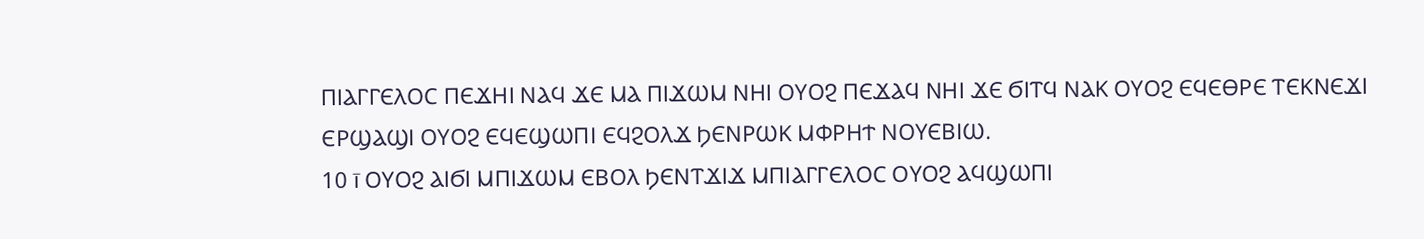ⲠⲒⲀⲄⲄⲈⲖⲞⲤ ⲠⲈϪⲎⲒ ⲚⲀϤ ϪⲈ ⲘⲀ ⲠⲒϪⲰⲘ ⲚⲎⲒ ⲞⲨⲞϨ ⲠⲈϪⲀϤ ⲚⲎⲒ ϪⲈ ϬⲒⲦϤ ⲚⲀⲔ ⲞⲨⲞϨ ⲈϤⲈⲐⲢⲈ ⲦⲈⲔⲚⲈϪⲒ ⲈⲢϢⲀϢⲒ ⲞⲨⲞϨ ⲈϤⲈϢⲰⲠⲒ ⲈϤϨⲞⲖϪ ϦⲈⲚⲢⲰⲔ ⲘⲪⲢⲎϮ ⲚⲞⲨⲈⲂⲒⲰ.
10 ⲓ̅ ⲞⲨⲞϨ ⲀⲒϬⲒ ⲘⲠⲒϪⲰⲘ ⲈⲂⲞⲖ ϦⲈⲚⲦϪⲒϪ ⲘⲠⲒⲀⲄⲄⲈⲖⲞⲤ ⲞⲨⲞϨ ⲀϤϢⲰⲠⲒ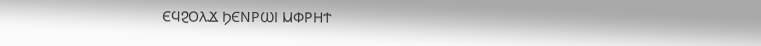ⲈϤϨⲞⲖϪ ϦⲈⲚⲢⲰⲒ ⲘⲪⲢⲎϮ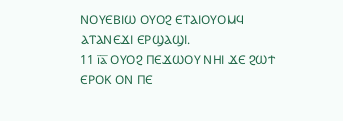ⲚⲞⲨⲈⲂⲒⲰ ⲞⲨⲞϨ ⲈⲦⲀⲒⲞⲨⲞⲘϤ ⲀⲦⲀⲚⲈϪⲒ ⲈⲢϢⲀϢⲒ.
11 ⲓ̅ⲁ̅ ⲞⲨⲞϨ ⲠⲈϪⲰⲞⲨ ⲚⲎⲒ ϪⲈ ϨⲰϮ ⲈⲢⲞⲔ ⲞⲚ ⲠⲈ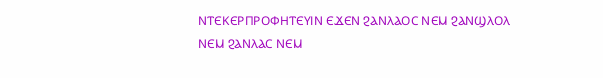ⲚⲦⲈⲔⲈⲢⲠⲢⲞⲪⲎⲦⲈⲨⲒⲚ ⲈϪⲈⲚ ϨⲀⲚⲖⲀⲞⲤ ⲚⲈⲘ ϨⲀⲚϢⲖⲞⲖ ⲚⲈⲘ ϨⲀⲚⲖⲀⲤ ⲚⲈⲘ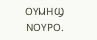ⲞⲨⲘⲎϢ ⲚⲞⲨⲢⲞ.